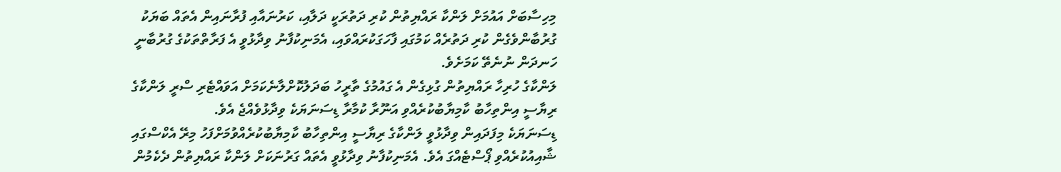މިހިސާބަށް އައުމަށް ލަންކާ ރައްޔިތުން ކުރި ދަތުރަކީ ދަލާއި، ކަރުނައާއި ފުރާނައިން އެތައް ބަޔަކު ގުރުބާންވެގެން ކުރި ދަތުރެއް ކަމުގައި ފާހަގަކުރައްވައި، އެމަނިކުފާނު ވިދާޅުވީ އެ ފަރާތްތަކުގެ ގުރުބާނީ ހަނދަން ނުނެތޭ ކަމަށެވެ.
ލަންކާގެ ހުރިހާ ރައްޔިތުން ގުޅިގެން އެ ގައުމުގެ ތާރީހު ބަދަލުކޮށްލާނެކަމަށް އަވައްޓެރި ސްރީ ލަންކާގެ ރިޔާސީ އިންތިހާބު ކާމިޔާބުކުރެއްވި އަނޫރާ ކުމާރާ ޑިސަނަޔަކެ ވިދާޅުވެއްޖެ އެވެ.
ޑިސަނަޔަކެ މިފަދައިން ވިދާޅުވީ ލަންކާގެ ރިޔާސީ އިންތިހާބު ކާމިޔާބުކުރެއްވުމަށްފަހު މިރޭ އެކްސްގައި ޝާއިއުކުރެއްވި ޕޯސްޓެއްގަ އެވެ. އެމަނިކުފާނު ވިދާޅުވީ އެތައް ގަރުނަކަށް ލަންކާ ރައްޔިތުން ދެކެމުން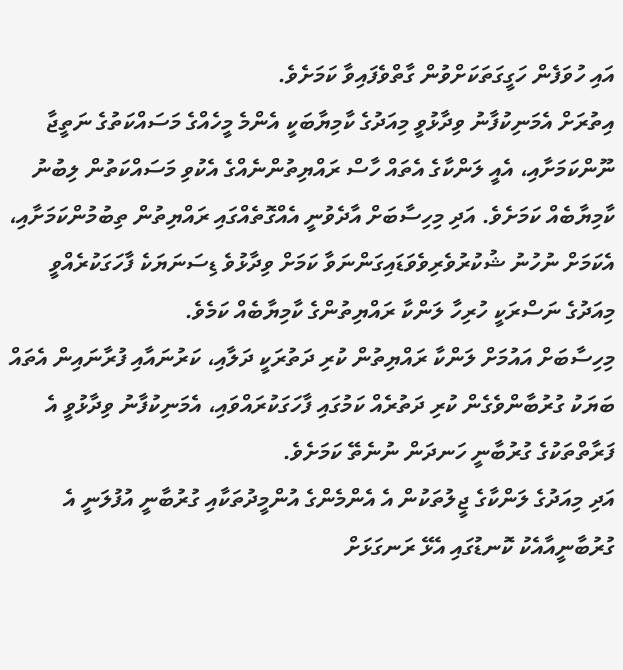އައި ހުވަފެން ހަގީގަތަކަށްވުން ގާތްވެފައިވާ ކަމަށެވެ.
އިތުރަށް އެމަނިކުފާނު ވިދާޅުވީ މިއަދުގެ ކާމިޔާބަކީ އެންމެ މީހެއްގެ މަސައްކަތުގެ ނަތީޖާ ނޫންކަމަށާއި، އެއީ ލަންކާގެ އެތައް ހާސް ރައްޔިތުންނެއްގެ އެކުވި މަސައްކަތުން ލިބުނު ކާމިޔާބެއް ކަމަށެވެ. އަދި މިހިސާބަށް އާދެވުނީ އެއްގޮތެއްގައި ރައްޔިތުން ތިބުމުންކަމަށާއި، އެކަމަށް ނުހުނު ޝުކުރުވެރިވެވަޑައިގަންނަވާ ކަމަށް ވިދާޅުވެ ޑިސަނަޔަކެ ފާހަގަކުރެއްވީ މިއަދުގެ ނަސްރަކީ ހުރިހާ ލަންކާ ރައްޔިތުންގެ ކާމިޔާބެއް ކަމެވެ.
މިހިސާބަށް އައުމަށް ލަންކާ ރައްޔިތުން ކުރި ދަތުރަކީ ދަލާއި، ކަރުނައާއި ފުރާނައިން އެތައް ބަޔަކު ގުރުބާންވެގެން ކުރި ދަތުރެއް ކަމުގައި ފާހަގަކުރައްވައި، އެމަނިކުފާނު ވިދާޅުވީ އެ ފަރާތްތަކުގެ ގުރުބާނީ ހަނދަން ނުނެތޭ ކަމަށެވެ.
އަދި މިއަދުގެ ލަންކާގެ ޖީލުތަކުން އެ އެންމެންގެ އުންމީދުތަކާއި ގުރުބާނީ އުފުލަނީ އެ ގުރުބާނީއާއެކު ކޮނޑުގައި އެޅޭ ރަނގަޅަށް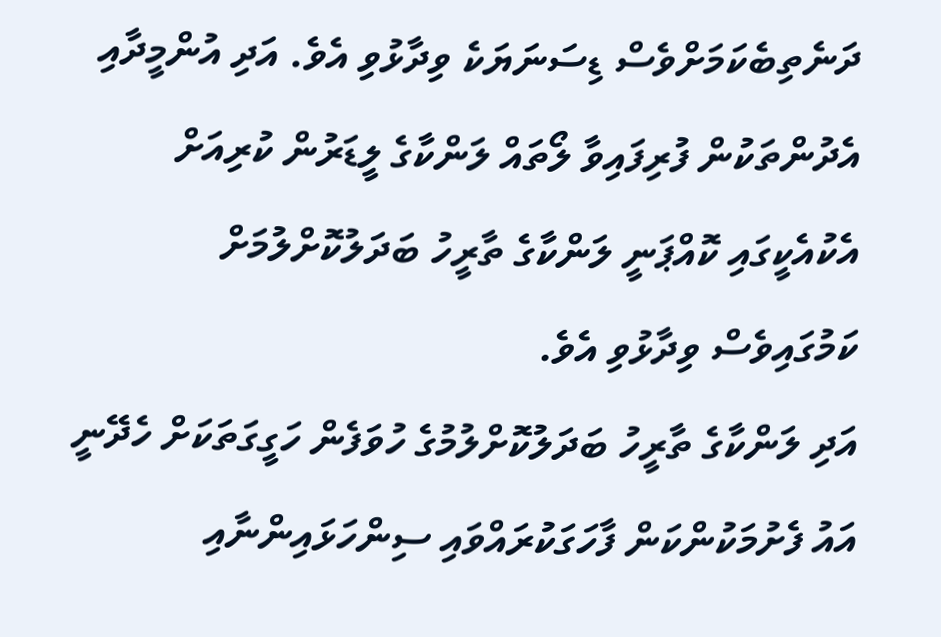ދަނެތިބެކަމަށްވެސް ޑިސަނަޔަކެ ވިދާޅުވި އެވެ. އަދި އުންމީދާއި އެދުންތަކުން ފުރިފައިވާ ލޯތައް ލަންކާގެ ލީޑަރުން ކުރިއަށް އެކުއެކީގައި ކޮއްޕަނީ ލަންކާގެ ތާރީހު ބަދަލުކޮށްލުމަށް ކަމުގައިވެސް ވިދާޅުވި އެވެ.
އަދި ލަންކާގެ ތާރީހު ބަދަލުކޮށްލުމުގެ ހުވަފެން ހަގީގަތަކަށް ހެދޭނީ އައު ފެށުމަކުންކަން ފާހަގަކުރައްވައި ސިންހަޅައިންނާއި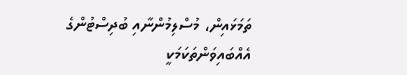ތަމަޅައިން، މުސްލިމުންނާއި ބުދިސްޓުންގެ އެއްބައިވަންތަކަމަކީ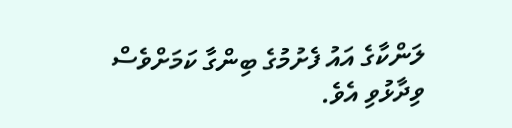ލަންކާގެ އައު ފެށުމުގެ ބިންގާ ކަމަށްވެސް ވިދާޅުވި އެވެ.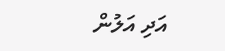އަދި އަލުން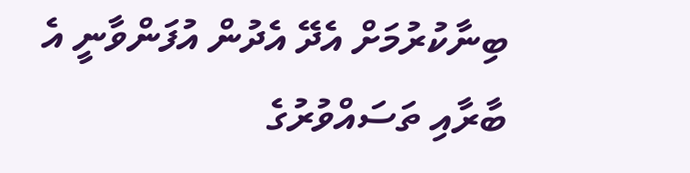ބިނާކުރުމަށް އެދޭ އެދުން އުފަންވާނީ އެ ބާރާއި ތަސައްވުރުގެ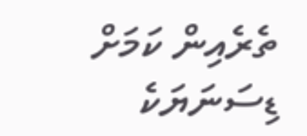ތެރެއިން ކަމަށް ޑިސަނަޔަކެ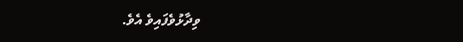ވިދާޅުވެފައިވެ އެވެ.